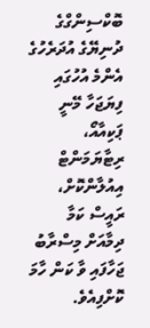ބޮކްސިންގްގެ ދުނިޔޭގެ އުދަރެހުގެ އެންމެ އުހުގައި ފިޔަޖަހާ މޭނީ ޕަކިއާއޯ، ރިޓާޔަމަންޓް އިއުލާންކޮށް، ރައީސް ކަމާ ދިމާއަށް މިސްރާބު ޖަހާފައި ވާ ކަން ހާމަ ކޮށްފިއެވެ.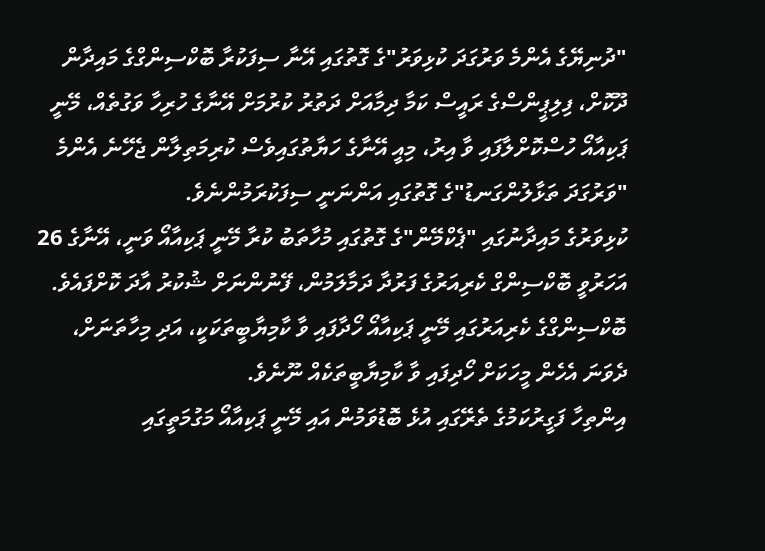"ދުނިޔޭގެ އެންމެ ވަރުގަދަ ކުޅިވަރު"ގެ ގޮތުގައި އޭނާ ސިފަކުރާ ބޮކްސިންގްގެ މައިދާން ދޫކޮށް، ފިލިޕީންސްގެ ރައީސް ކަމާ ދިމާއަށް ދަތުރު ކުރުމަށް އޭނާގެ ހުރިހާ ވަގުތެއް، މޭނީ ޕަކިއާއޯ ހުސްކޮށްލާފައި ވާ އިރު، މިއީ އޭނާގެ ހަޔާތުގައިވެސް ކުރިމަތިލާން ޖެހޭނެ އެންމެ "ވަރުގަދަ ތަޅާލުންގަނޑު"ގެ ގޮތުގައި އަންނަނީ ސިފަކުރަމުންނެވެ.
ކުޅިވަރުގެ މައިދާނުގައި "ޕެކްމޭން"ގެ ގޮތުގައި މުހާތަބު ކުރާ މޭނީ ޕަކިއާއޯ ވަނީ، އޭނާގެ 26 އަހަރުވީ ބޮކްސިންގް ކެރިއަރުގެ ފަރުދާ ދަމާލަމުން، ފޭނުންނަށް ޝުކުރު އާދަ ކޮށްފައެވެ. ބޮކްސިންގްގެ ކެރިއަރުގައި މޭނީ ޕަކިއާއޯ ހޯދާފައި ވާ ކާމިޔާބީތަކަކީ، އަދި މިހާތަނަށް، ދެވަނަ އެހެން މީހަކަށް ހޯދިފައި ވާ ކާމިޔާބީތަކެއް ނޫނެވެ.
އިންތިހާ ފަގީރުކަމުގެ ތެރޭގައި އުޅެ ބޮޑުވަމުން އައި މޭނީ ޕަކިއާއޯ މަގުމަތީގައި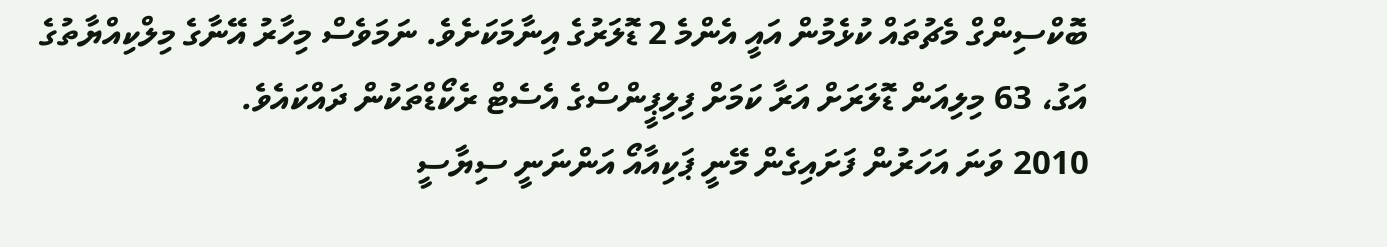ބޮކްސިންގް މެޗުތައް ކުޅެމުން އައީ އެންމެ 2 ޑޮލަރުގެ އިނާމަކަށެވެ. ނަމަވެސް މިހާރު އޭނާގެ މިލްކިއްޔާތުގެ އަގު، 63 މިލިއަން ޑޮލަރަށް އަރާ ކަމަށް ފިލިޕީންސްގެ އެސެޓް ރެކޯޑްތަކުން ދައްކައެވެ.
2010 ވަނަ އަހަރުން ފަށައިގެން މޭނީ ޕަކިއާއޯ އަންނަނީ ސިޔާސީ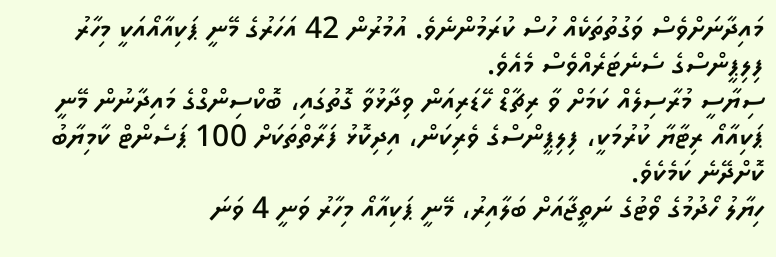މައިދާނަށްވެސް ވަގުތުތަކެއް ހުސް ކުރަމުންނެވެ. އުމުރުން 42 އަހަރުގެ މޭނީ ޕަކިއާއޯއަކީ މިހާރު ފިލިޕީންސްގެ ސެނެޓަރެއްވެސް މެއެވެ.
ސިޔާސީ މުރާސިލެއް ކަމަށް ވާ ރިޗާޑް ހޭޑަރިއަން ވިދާޅުވާ ގޮތުގައި، ބޮކްސިންގްގެ މައިދާނުން މޭނީ ޕަކިއާއޯ ރިޓާޔާ ކުރުމަކީ، ފިލިޕީންސްގެ ވެރިކަން، އިދިކޮޅު ފަރާތްތަކަށް 100 ޕަސެންޓް ކާމިޔާބު ކޮށްދޭނެ ކަމެކެވެ.
ހިޔާލު ހޯދުމުގެ ވޯޓުގެ ނަތީޖާއަށް ބަލާއިރު، މޭނީ ޕަކިއާއޯ މިހާރު ވަނީ 4 ވަނަ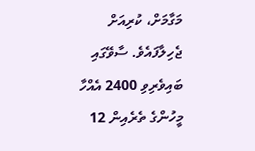މަގާމަށް، ކުރިއަށް ޖެހިލާފައެވެ. ސާވޭގައި ބައިވެރިވި 2400 އެއްހާ މީހުންގެ ތެރެއިން 12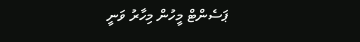ޕަސެންޓް މީހުން މިހާރު ވަނީ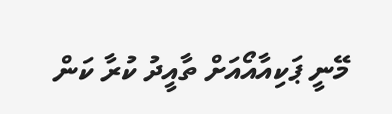މޭނީ ޕަކިއާއޯއަށް ތާއީދު ކުރާ ކަން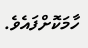ހާމަކޮށްފައެވެ.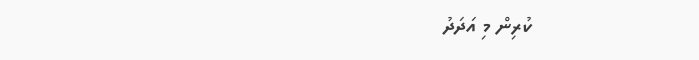ކުރިން މި އަދަދު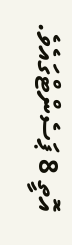އޮތީ 8 ޕަސެންޓްގައެވެ.